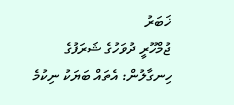ޚަބަރު
ޖުމްހޫރީ ދުވަހުގެ ޝަރަފުގެ ހިނގާލުން: އެތައް ބަޔަކު ނިކުމެ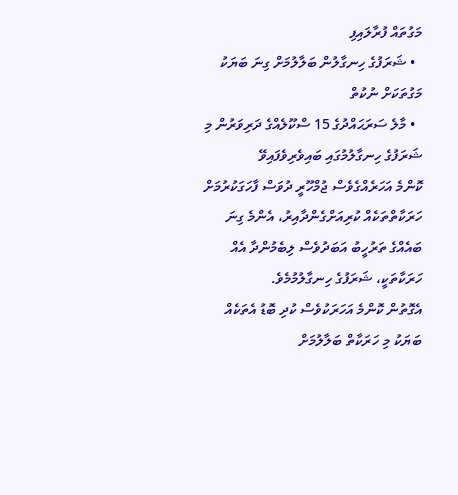މަގުތައް ފުރާލައިފި
  • ޝަރަފުގެ ހިނގާލުން ބަލާލުމަށް ގިނަ ބަޔަކު މަގުތަކަށް ނުކުތް
  • މާލެ ސަރަޙައްދުގެ 15 ސްކޫލެއްގެ ދަރިވަރުން މި ޝަރަފުގެ ހިނގާލުމުގައި ބައިވެރިވެފައިވޭ
ކޮންމެ އަހަރެއްގެވެސް ޖުމްހޫރީ ދުވަސް ފާހަގަކުރުމަށް ހަރަކާތްތަކެއް ކުރިއަށްގެންދާއިރު، އެންމެ ގިނަ ބައެއްގެ ތަރުހީބު އަބަދުވެސް ލިބެމުންދާ އެއް ހަރަކާތަކީ، ޝަރަފުގެ ހިނގާލުމުމެވެ.
އެގޮތުން ކޮންމެ އަހަރަކުވެސް ކުދި ބޮޑު އެތަކެއް ބަޔަކު މި ހަރަކާތް ބަލާލުމަށް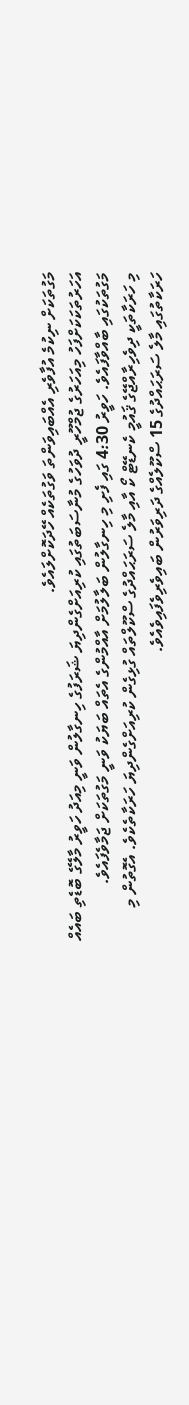މަގުތަކަށް ނިކުމެ އުފާވެރި އެއްބައިވަންތަ ވަގުތަކެއް ހޭދަކޮށްލައެވެ.
އަހަރުތަކަކަށްފަހު މިއަހަރުގެ ޖުމްހޫރީ ދުވަހުގެ މުނާސަބަތުގައި ކުރިއަށްގެންދިޔަ ޝަރަފުގެ ހިނގާލުން ވަނީ މިއަދު ހަވީރު މާލޭގެ ބޮޑެތި ބައެއް މަގުތަކުގައި ބާއްވާފައެވެ. ހަވީރު 4:30 ގައި ފެށި މި ހިނގާލުން ބަލާލުމަށް އާއްމުންގެ އެތައް ބަޔަކު ވަނީ މަގުތަކަށް ޖަމާވެފައެވެ.
މި ހަރަކާތަކީ ދިވެހިރާއްޖޭގެ ޤައުމީ ކެނޑޭޓް ކޯ އާއި މާލެ ސަރަޙައްދުގެ ސްކޫލްތައް ގުޅިގެން ކުރިއަށްގެންދިޔަ ހަރަކާތެކެވެ. އެގޮތުން މި ހަރަކާތުގައި މާލެ ސަރަޙައްދުގެ 15 ސްކޫލެއްގެ ދަރިވަރުން ބައިވެރިވެފައިވެއެވެ.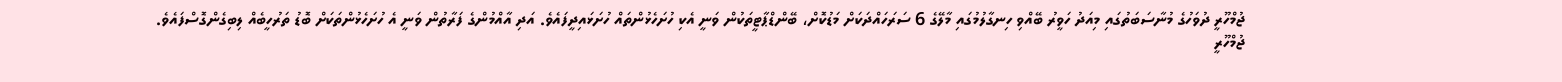ޖުމްހޫރީ ދުވަހުގެ މުނާސަބަތުގައި މިއަދު ހަވީރު ބޭއްވި ހިނގާލުމުގައި މާލޭގެ 6 ސަރަހައްދަކަށް މަޑުކޮށް، ބޭންޑްޕާޓީތަކުން ވަނީ އެކި ހުށަހެޅުންތައް ހުށަޅައިދީފައެވެ. އަދި އާއްމުންގެ ފަރާތުން ވަނީ އެ ހުށަހެޅުންތަކަށް ބޮޑު ތަރުހީބެއް ލިބިގެންގޮސްފައެވެ.
ޖުމްހޫރީ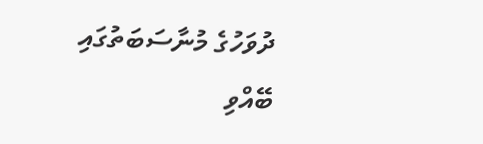ދުވަހުގެ މުނާސަބަތުގައި ބޭއްވި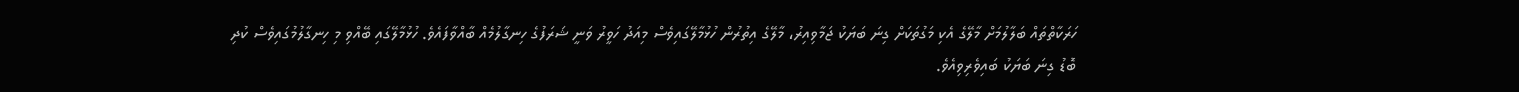ހަރަކާތްތައް ބަލާލުމަށް މާލޭގެ އެކި މަގުތަކަށް ގިނަ ބަޔަކު ޖަމާވިއިރު، މާލޭގެ އިތުރުން ހުޅުމާލޭގައިވެސް މިއަދު ހަވީރު ވަނީ ޝަރަފުގެ ހިނގާލުމެއް ބާއްވާފައެވެ. ހުޅުމާލޭގައި ބޭއްވި މި ހިނގާލުމުގައިވެސް ކުދި ބޮޑު ގިނަ ބަޔަކު ބައިވެރިވިއެވެ.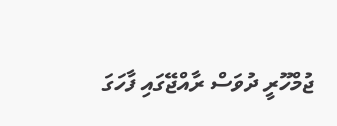ޖުމްހޫރީ ދުވަސް ރާއްޖޭގައި ފާހަގަ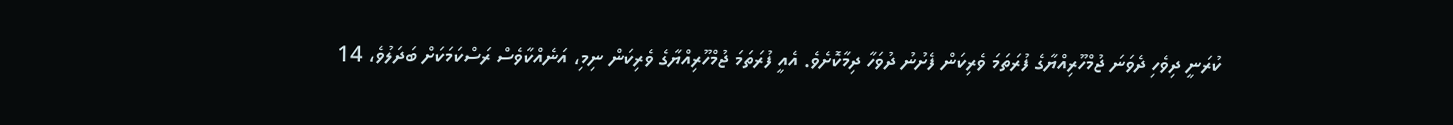ކުރަނީ ދިވެހި ދެވަނަ ޖުމްހޫރިއްޔާގެ ފުރަތަމަ ވެރިކަން ފެށުނު ދުވަހާ ދިމާކޮށެވެ. އެއީ ފުރަތަމަ ޖުމްހޫރިއްޔާގެ ވެރިކަން ނިމި، އަނެއްކާވެސް ރަސްކަމަކަށް ބަދަލުވެ، 14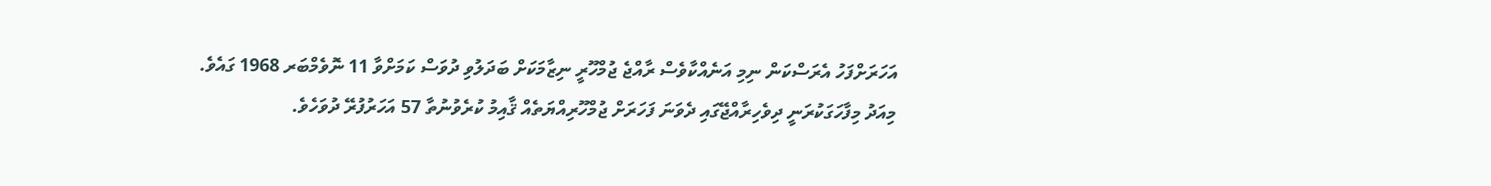އަހަރަށްފަހު އެރަސްކަން ނިމި އަނެއްކާވެސް ރާއްޖެ ޖުމްހޫރީ ނިޒާމަކަށް ބަދަލުވި ދުވަސް ކަމަށްވާ 11 ނޮވެމްބަރ 1968 ގައެވެ.
މިއަދު މިފާހަގަކުރަނީ ދިވެހިރާއްޖޭގައި ދެވަނަ ފަހަރަށް ޖުމްހޫރިއްޔަތެއް ޤާއިމު ކުރެވުނުތާ 57 އަހަރުފުރޭ ދުވަހެވެ.